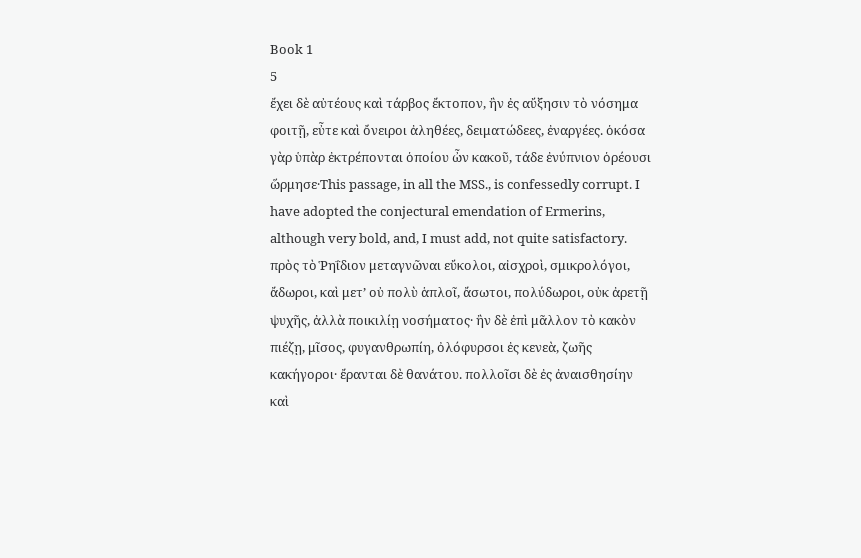Book 1
5
ἔχει δὲ αὐτέους καὶ τάρβος ἔκτοπον, ἢν ἐς αὔξησιν τὸ νόσημα φοιτῇ, εὖτε καὶ ὄνειροι ἀληθέες, δειματώδεες, ἐναργέες. ὁκόσα γὰρ ὑπὰρ ἐκτρέπονται ὁποίου ὦν κακοῦ, τάδε ἐνύπνιον ὁρέουσι ὥρμησε·This passage, in all the MSS., is confessedly corrupt. I have adopted the conjectural emendation of Ermerins, although very bold, and, I must add, not quite satisfactory. πρὸς τὸ Ῥηΐδιον μεταγνῶναι εὔκολοι, αἰσχροὶ, σμικρολόγοι, ἄδωροι, καὶ μετʼ οὐ πολὺ ἁπλοῖ, ἄσωτοι, πολύδωροι, οὐκ ἀρετῇ ψυχῆς, ἀλλὰ ποικιλίῃ νοσήματος· ἢν δὲ ἐπὶ μᾶλλον τὸ κακὸν πιέζῃ, μῖσος, φυγανθρωπίη, ὀλόφυρσοι ἐς κενεὰ, ζωῆς κακήγοροι· ἔρανται δὲ θανάτου. πολλοῖσι δὲ ἐς ἀναισθησίην καὶ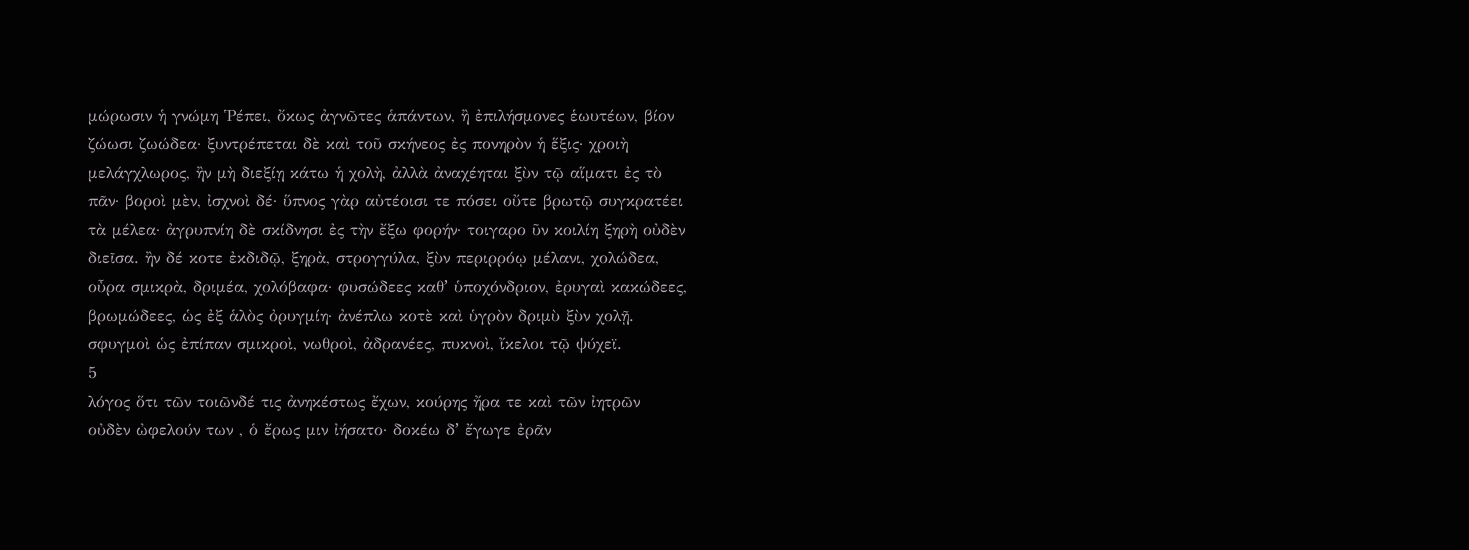μώρωσιν ἡ γνώμη Ῥέπει, ὄκως ἀγνῶτες ἁπάντων, ἢ ἐπιλήσμονες ἑωυτέων, βίον ζώωσι ζωώδεα· ξυντρέπεται δὲ καὶ τοῦ σκήνεος ἐς πονηρὸν ἡ ἕξις· χροιὴ μελάγχλωρος, ἢν μὴ διεξίῃ κάτω ἡ χολὴ, ἀλλὰ ἀναχέηται ξὺν τῷ αἵματι ἐς τὸ πᾶν· βοροὶ μὲν, ἰσχνοὶ δέ· ὕπνος γὰρ αὐτέοισι τε πόσει οὔτε βρωτῷ συγκρατέει τὰ μέλεα· ἀγρυπνίη δὲ σκίδνησι ἐς τὴν ἔξω φορήν· τοιγαρο ῦν κοιλίη ξηρὴ οὐδὲν διεῖσα. ἢν δέ κοτε ἐκδιδῷ, ξηρὰ, στρογγύλα, ξὺν περιρρόῳ μέλανι, χολώδεα, οὖρα σμικρὰ, δριμέα, χολόβαφα· φυσώδεες καθʼ ὑποχόνδριον, ἐρυγαὶ κακώδεες, βρωμώδεες, ὡς ἐξ ἁλὸς ὀρυγμίη· ἀνέπλω κοτὲ καὶ ὑγρὸν δριμὺ ξὺν χολῇ. σφυγμοὶ ὡς ἐπίπαν σμικροὶ, νωθροὶ, ἀδρανέες, πυκνοὶ, ἴκελοι τῷ ψύχεϊ.
5
λόγος ὅτι τῶν τοιῶνδέ τις ἀνηκέστως ἔχων, κούρης ἤρα τε καὶ τῶν ἰητρῶν οὐδὲν ὠφελούν των , ὁ ἔρως μιν ἰήσατο· δοκέω δʼ ἔγωγε ἐρᾶν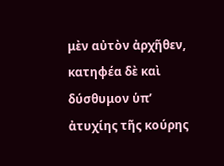μὲν αὐτὸν ἀρχῆθεν, κατηφέα δὲ καὶ δύσθυμον ὑπʼ ἀτυχίης τῆς κούρης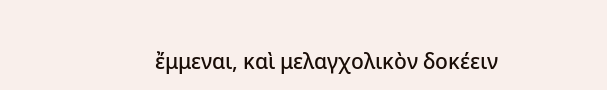ἔμμεναι, καὶ μελαγχολικὸν δοκέειν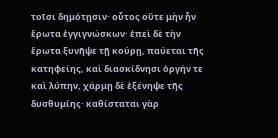τοῖσι δημότῃσιν· οὗτος οὔτε μὴν ἦν ἔρωτα ἐγγιγνώσκων· ἐπεὶ δὲ τὴν ἔρωτα ξυνῆψε τῇ κούρῃ, παύεται τῆς κατηφείης, καὶ διασκίδνησι ὀργήν τε καὶ λύπην, χάρμῃ δὲ ἐξένηψε τῆς δυσθυμίης· καθίσταται γὰρ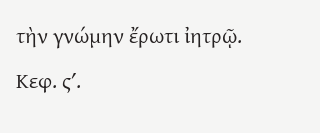τὴν γνώμην ἔρωτι ἰητρῷ.
Κεφ. ς′.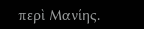περὶ Μανίης.